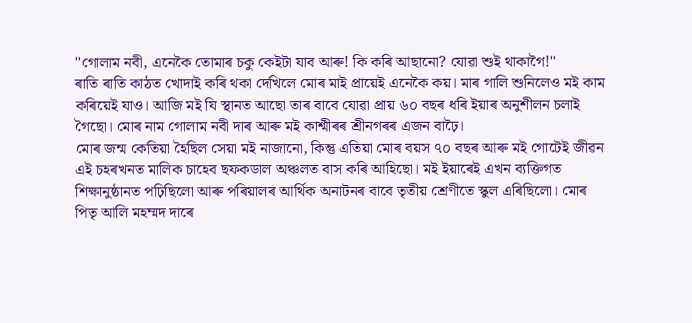''গোলাম নবী, এনেকৈ তোমাৰ চকু কেইটা যাব আৰু! কি কৰি আছানো? যোৱা শুই থাকাগৈ!''
ৰাতি ৰাতি কাঠত খোদাই কৰি থকা দেখিলে মোৰ মাই প্ৰায়েই এনেকৈ কয়। মাৰ গালি শুনিলেও মই কাম কৰিয়েই যাও। আজি মই যি স্থানত আছো তাৰ বাবে যোৱা প্ৰায় ৬০ বছৰ ধৰি ইয়াৰ অনুশীলন চলাই গৈছো। মোৰ নাম গোলাম নবী দাৰ আৰু মই কাশ্মীৰৰ শ্ৰীনগৰৰ এজন বাঢ়ৈ।
মোৰ জন্ম কেতিয়া হৈছিল সেয়া মই নাজানো, কিন্তু এতিয়া মোৰ বয়স ৭০ বছৰ আৰু মই গোটেই জীৱন এই চহৰখনত মালিক চাহেব ছফকডাল অঞ্চলত বাস কৰি আহিছো। মই ইয়াৰেই এখন ব্যক্তিগত শিক্ষানুষ্ঠানত পঢ়িছিলো আৰু পৰিয়ালৰ আৰ্থিক অনাটনৰ বাবে তৃতীয় শ্ৰেণীতে স্কুল এৰিছিলো। মোৰ পিতৃ আলি মহম্মদ দাৰে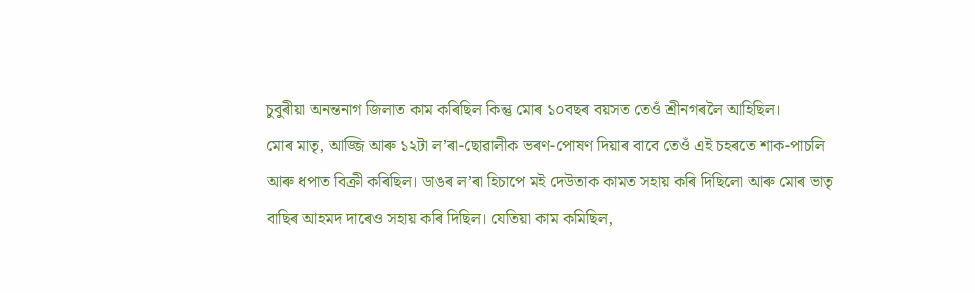চুবুৰীয়া অনন্তনাগ জিলাত কাম কৰিছিল কিন্তু মোৰ ১০বছৰ বয়সত তেওঁ শ্ৰীনগৰলৈ আহিছিল।
মোৰ মাতৃ, আজ্জি আৰু ১২টা ল’ৰা-ছোৱালীক ভৰণ-পোষণ দিয়াৰ বাবে তেওঁ এই চহৰতে শাক-পাচলি আৰু ধপাত বিক্ৰী কৰিছিল। ডাঙৰ ল’ৰা হিচাপে মই দেউতাক কামত সহায় কৰি দিছিলো আৰু মোৰ ভাতৃ বাছিৰ আহমদ দাৰেও সহায় কৰি দিছিল। যেতিয়া কাম কমিছিল,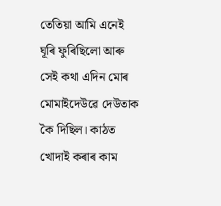তেতিয়া আমি এনেই ঘূৰি ফুৰিছিলো আৰু সেই কথা এদিন মোৰ মোমাইদেউৱে দেউতাক কৈ দিছিল। কাঠত খোদাই কৰাৰ কাম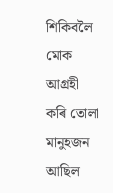শিকিবলৈ মোক আগ্ৰহী কৰি তোলা মানুহজন আছিল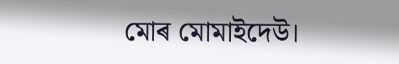মোৰ মোমাইদেউ।